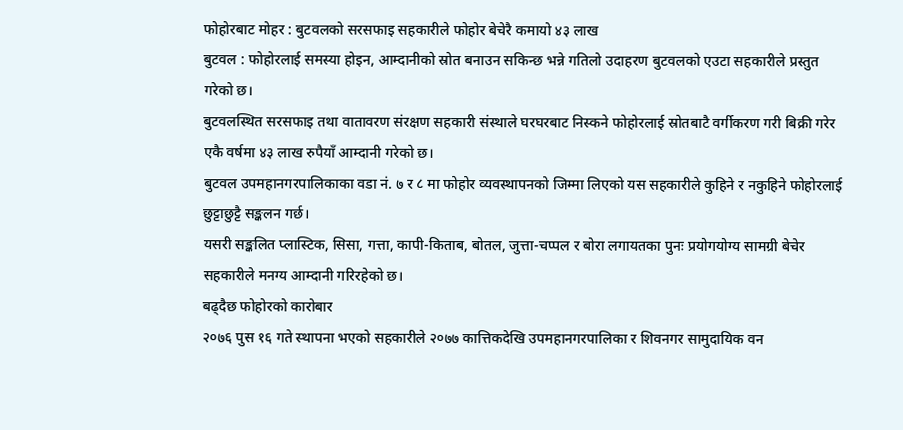फोहोरबाट मोहर : बुटवलको सरसफाइ सहकारीले फोहोर बेचेरै कमायो ४३ लाख
बुटवल : फोहोरलाई समस्या होइन, आम्दानीको स्रोत बनाउन सकिन्छ भन्ने गतिलो उदाहरण बुटवलको एउटा सहकारीले प्रस्तुत गरेको छ।
बुटवलस्थित सरसफाइ तथा वातावरण संरक्षण सहकारी संस्थाले घरघरबाट निस्कने फोहोरलाई स्रोतबाटै वर्गीकरण गरी बिक्री गरेर एकै वर्षमा ४३ लाख रुपैयाँ आम्दानी गरेको छ।
बुटवल उपमहानगरपालिकाका वडा नं. ७ र ८ मा फोहोर व्यवस्थापनको जिम्मा लिएको यस सहकारीले कुहिने र नकुहिने फोहोरलाई छुट्टाछुट्टै सङ्कलन गर्छ।
यसरी सङ्कलित प्लास्टिक, सिसा, गत्ता, कापी-किताब, बोतल, जुत्ता-चप्पल र बोरा लगायतका पुनः प्रयोगयोग्य सामग्री बेचेर सहकारीले मनग्य आम्दानी गरिरहेको छ।
बढ्दैछ फोहोरको कारोबार
२०७६ पुस १६ गते स्थापना भएको सहकारीले २०७७ कात्तिकदेखि उपमहानगरपालिका र शिवनगर सामुदायिक वन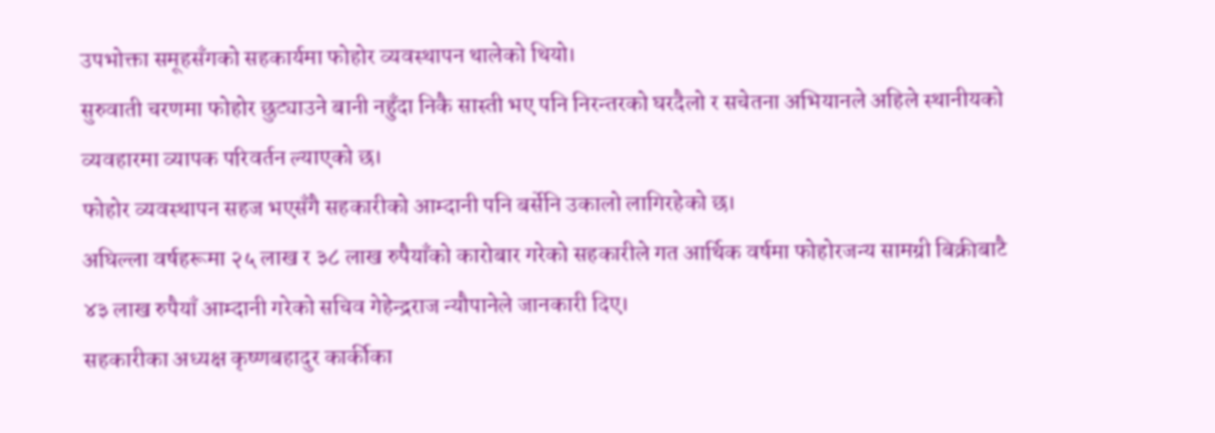उपभोक्ता समूहसँगको सहकार्यमा फोहोर व्यवस्थापन थालेको थियो।
सुरुवाती चरणमा फोहोर छुट्याउने बानी नहुँदा निकै सास्ती भए पनि निरन्तरको घरदैलो र सचेतना अभियानले अहिले स्थानीयको व्यवहारमा व्यापक परिवर्तन ल्याएको छ।
फोहोर व्यवस्थापन सहज भएसँगै सहकारीको आम्दानी पनि बर्सेनि उकालो लागिरहेको छ।
अघिल्ला वर्षहरूमा २५ लाख र ३८ लाख रुपैयाँको कारोबार गरेको सहकारीले गत आर्थिक वर्षमा फोहोरजन्य सामग्री बिक्रीबाटै ४३ लाख रुपैयाँ आम्दानी गरेको सचिव गेहेन्द्रराज न्यौपानेले जानकारी दिए।
सहकारीका अध्यक्ष कृष्णबहादुर कार्कीका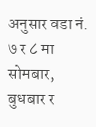अनुसार वडा नं. ७ र ८ मा सोमबार, बुधबार र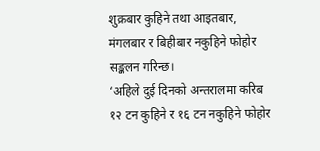शुक्रबार कुहिने तथा आइतबार, मंगलबार र बिहीबार नकुहिने फोहोर सङ्कलन गरिन्छ।
‘अहिले दुई दिनको अन्तरालमा करिब १२ टन कुहिने र १६ टन नकुहिने फोहोर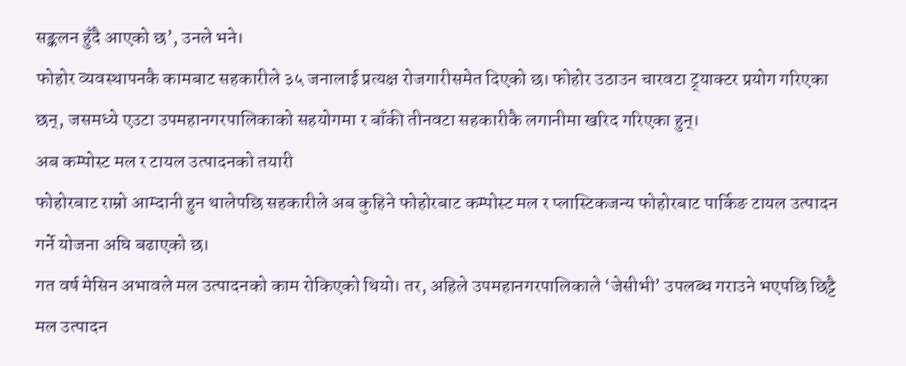सङ्कलन हुँदै आएको छ’, उनले भने।
फोहोर व्यवस्थापनकै कामबाट सहकारीले ३५ जनालाई प्रत्यक्ष रोजगारीसमेत दिएको छ। फोहोर उठाउन चारवटा ट्र्याक्टर प्रयोग गरिएका छन्, जसमध्ये एउटा उपमहानगरपालिकाको सहयोगमा र बाँकी तीनवटा सहकारीकै लगानीमा खरिद गरिएका हुन्।
अब कम्पोस्ट मल र टायल उत्पादनको तयारी
फोहोरबाट राम्रो आम्दानी हुन थालेपछि सहकारीले अब कुहिने फोहोरबाट कम्पोस्ट मल र प्लास्टिकजन्य फोहोरबाट पार्किङ टायल उत्पादन गर्ने योजना अघि बढाएको छ।
गत वर्ष मेसिन अभावले मल उत्पादनको काम रोकिएको थियो। तर, अहिले उपमहानगरपालिकाले ‘जेसीभी’ उपलब्ध गराउने भएपछि छिट्टै मल उत्पादन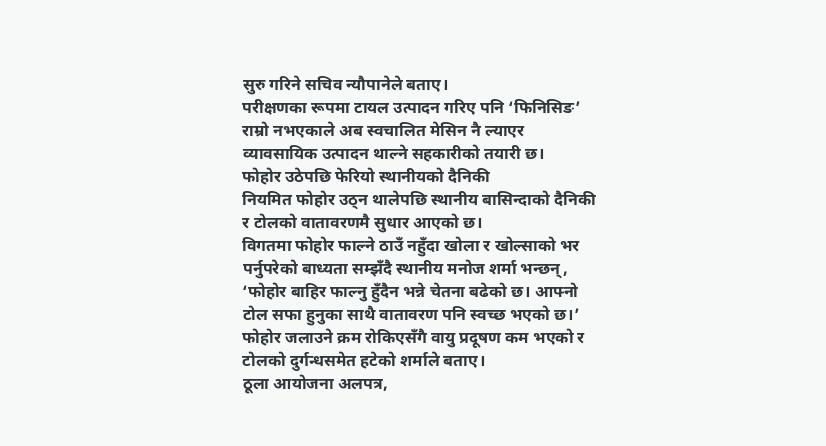सुरु गरिने सचिव न्यौपानेले बताए।
परीक्षणका रूपमा टायल उत्पादन गरिए पनि ‘फिनिसिङ’ राम्रो नभएकाले अब स्वचालित मेसिन नै ल्याएर व्यावसायिक उत्पादन थाल्ने सहकारीको तयारी छ।
फोहोर उठेपछि फेरियो स्थानीयको दैनिकी
नियमित फोहोर उठ्न थालेपछि स्थानीय बासिन्दाको दैनिकी र टोलको वातावरणमै सुधार आएको छ।
विगतमा फोहोर फाल्ने ठाउँ नहुँदा खोला र खोल्साको भर पर्नुपरेको बाध्यता सम्झँदै स्थानीय मनोज शर्मा भन्छन्, ‘फोहोर बाहिर फाल्नु हुँदैन भन्ने चेतना बढेको छ। आफ्नो टोल सफा हुनुका साथै वातावरण पनि स्वच्छ भएको छ।’
फोहोर जलाउने क्रम रोकिएसँगै वायु प्रदूषण कम भएको र टोलको दुर्गन्धसमेत हटेको शर्माले बताए।
ठूला आयोजना अलपत्र,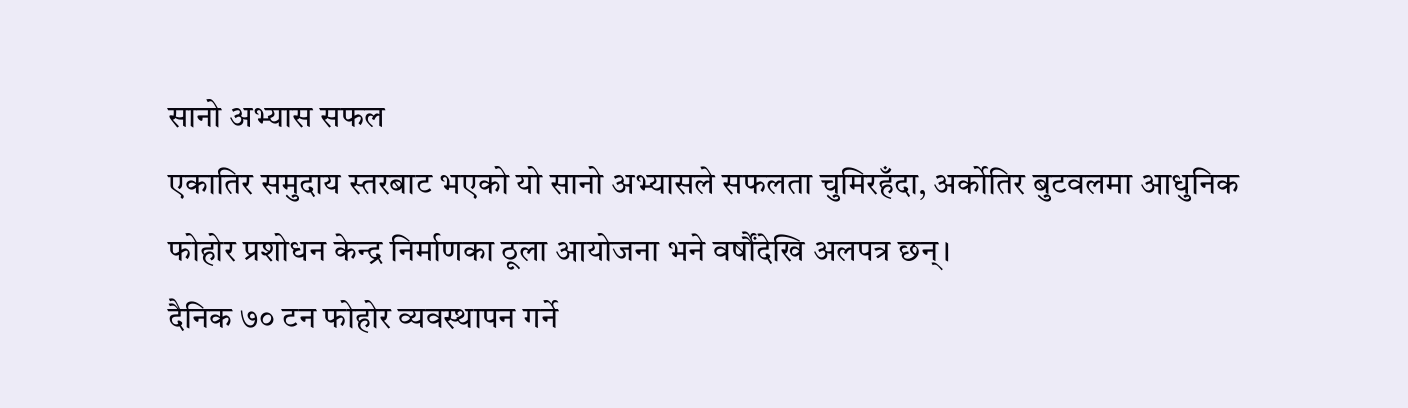सानो अभ्यास सफल
एकातिर समुदाय स्तरबाट भएको यो सानो अभ्यासले सफलता चुमिरहँदा, अर्कोतिर बुटवलमा आधुनिक फोहोर प्रशोधन केन्द्र निर्माणका ठूला आयोजना भने वर्षौंदेखि अलपत्र छन्।
दैनिक ७० टन फोहोर व्यवस्थापन गर्ने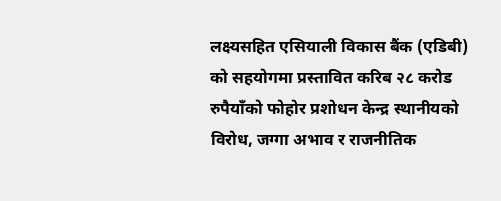लक्ष्यसहित एसियाली विकास बैंक (एडिबी) को सहयोगमा प्रस्तावित करिब २८ करोड रुपैयाँको फोहोर प्रशोधन केन्द्र स्थानीयको विरोध, जग्गा अभाव र राजनीतिक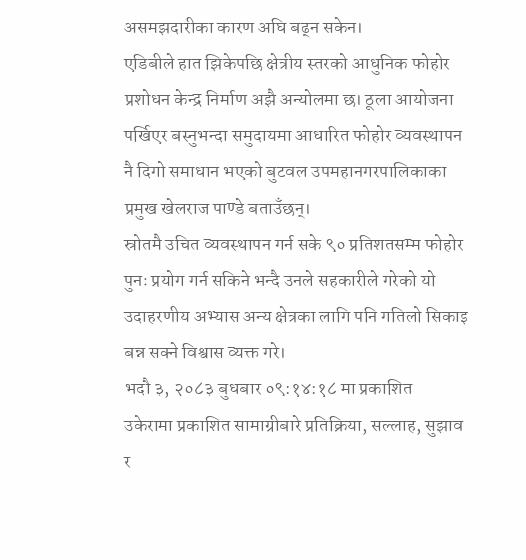असमझदारीका कारण अघि बढ्न सकेन।
एडिबीले हात झिकेपछि क्षेत्रीय स्तरको आधुनिक फोहोर प्रशोधन केन्द्र निर्माण अझै अन्योलमा छ। ठूला आयोजना पर्खिएर बस्नुभन्दा समुदायमा आधारित फोहोर व्यवस्थापन नै दिगो समाधान भएको बुटवल उपमहानगरपालिकाका प्रमुख खेलराज पाण्डे बताउँछन्।
स्रोतमै उचित व्यवस्थापन गर्न सके ९० प्रतिशतसम्म फोहोर पुनः प्रयोग गर्न सकिने भन्दै उनले सहकारीले गरेको यो उदाहरणीय अभ्यास अन्य क्षेत्रका लागि पनि गतिलो सिकाइ बन्न सक्ने विश्वास व्यक्त गरे।
भदौ ३, २०८३ बुधबार ०९:१४:१८ मा प्रकाशित
उकेरामा प्रकाशित सामाग्रीबारे प्रतिक्रिया, सल्लाह, सुझाव र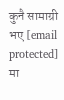कुनै सामाग्री भए [email protected] मा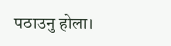पठाउनु होला।